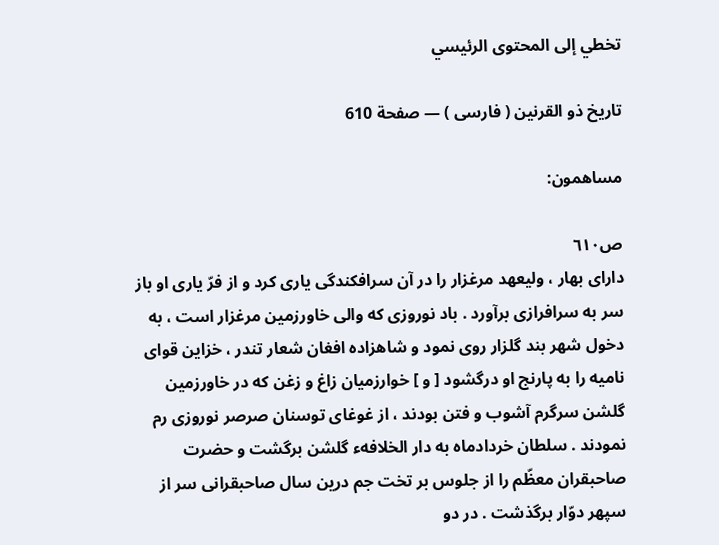تخطي إلى المحتوى الرئيسي

تاريخ ذو القرنين ( فارسى ) — صفحة 610

مساهمون:

ص٦١٠
داراى بهار ، وليعهد مرغزار را در آن سرافكندگى يارى كرد و از فرّ يارى او باز سر به سرافرازى برآورد . باد نوروزى كه والى خاورزمين مرغزار است ، به دخول شهر بند گلزار روى نمود و شاهزاده افغان شعار تندر ، خزاين قواى ناميه را به پارنج او درگشود [ و ] خوارزميان زاغ و زغن كه در خاورزمين گلشن سرگرم آشوب و فتن بودند ، از غوغاى توسنان صرصر نوروزى رم نمودند . سلطان خردادماه به دار الخلافهء گلشن برگشت و حضرت صاحبقران معظّم را از جلوس بر تخت جم درين سال صاحبقرانى سر از سپهر دوّار برگذشت . در دو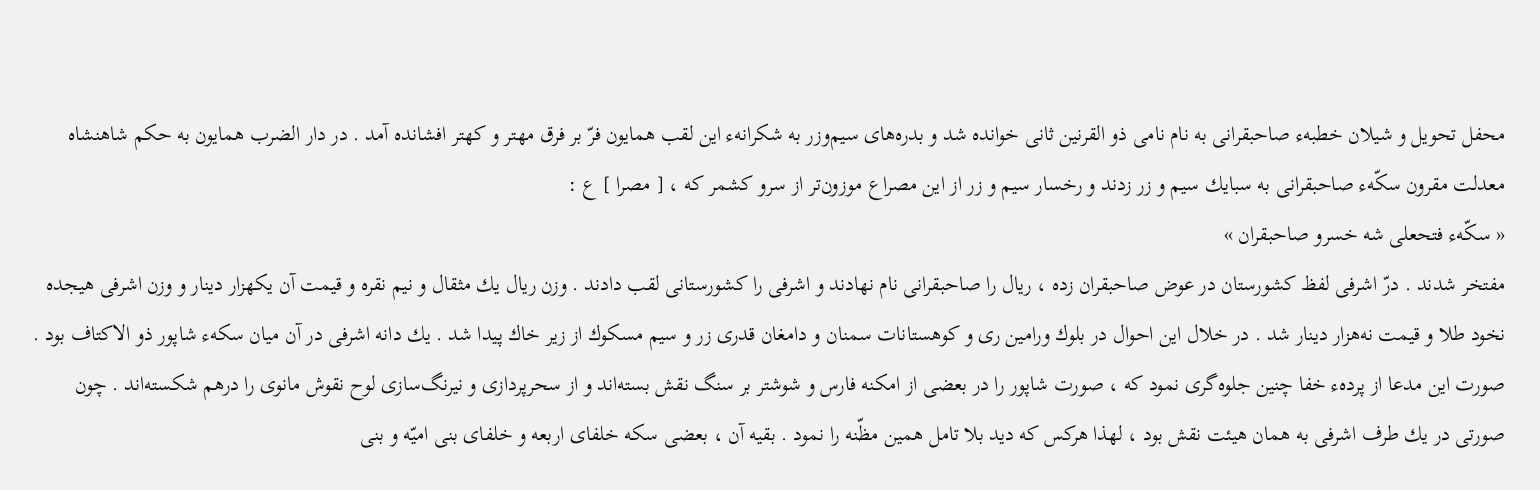محفل تحويل و شيلان خطبهء صاحبقرانى به نام نامى ذو القرنين ثانى خوانده شد و بدره‌هاى سيم‌وزر به شكرانهء اين لقب همايون فرّ بر فرق مهتر و كهتر افشانده آمد . در دار الضرب همايون به حكم شاهنشاه معدلت مقرون سكّهء صاحبقرانى به سبايك سيم و زر زدند و رخسار سيم و زر از اين مصراع موزون‌تر از سرو كشمر كه ، [ مصرا ] ع :
« سكّهء فتحعلى شه خسرو صاحبقران »
مفتخر شدند . درّ اشرفى لفظ كشورستان در عوض صاحبقران زده ، ريال را صاحبقرانى نام نهادند و اشرفى را كشورستانى لقب دادند . وزن ريال يك مثقال و نيم نقره و قيمت آن يكهزار دينار و وزن اشرفى هيجده نخود طلا و قيمت نه‌هزار دينار شد . در خلال اين احوال در بلوك ورامين رى و كوهستانات سمنان و دامغان قدرى زر و سيم مسكوك از زير خاك پيدا شد . يك دانه اشرفى در آن ميان سكهء شاپور ذو الاكتاف بود . صورت اين مدعا از پردهء خفا چنين جلوه‌گرى نمود كه ، صورت شاپور را در بعضى از امكنه فارس و شوشتر بر سنگ نقش بسته‌اند و از سحرپردازى و نيرنگ‌سازى لوح نقوش مانوى را درهم شكسته‌اند . چون صورتى در يك طرف اشرفى به همان هيئت نقش بود ، لهذا هركس كه ديد بلا تامل همين مظّنه را نمود . بقيه آن ، بعضى سكه خلفاى اربعه و خلفاى بنى اميّه و بنى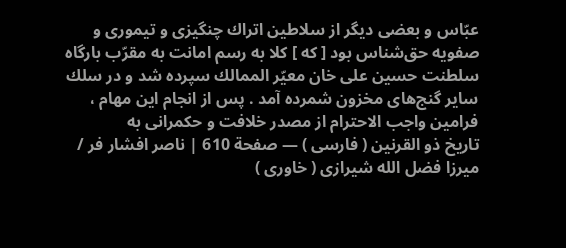عبّاس و بعضى ديگر از سلاطين اتراك چنگيزى و تيمورى و صفويه حق‌شناس بود [ كه ] كلا به رسم امانت به مقرّب بارگاه سلطنت حسين على خان معيّر الممالك سپرده شد و در سلك ساير گنج‌هاى مخزون شمرده آمد . پس از انجام اين مهام ، فرامين واجب الاحترام از مصدر خلافت و حكمرانى به
تاريخ ذو القرنين ( فارسى ) — صفحة 610 | ناصر افشار فر / ميرزا فضل الله شيرازى ( خاورى )